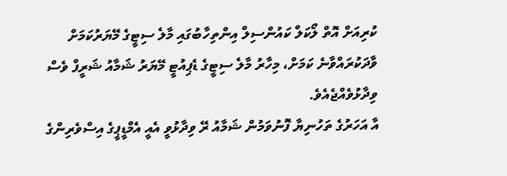ކުރިއަށް އޮތް ލޯކަލް ކައުންސިލް އިންތިހާބުގައި މާލެ ސިޓީގެ މޭޔަރުކަމަށް ވާދަކުރައްވާނެ ކަމަށް، މިހާރު މާލެ ސިޓީގެ ޑެޕިއުޓީ މޭޔަރު ޝަމާއު ޝަރީފް ވެސް ވިދާޅުވެއްޖެއެވެ.
އާ އަހަރުގެ ތަހުނިޔާ ފޮނުވަމުން ޝަމާއު ރޭ ވިދާޅުވީ އެއީ އެމްޑީޕީގެ އިސްވެރިންގެ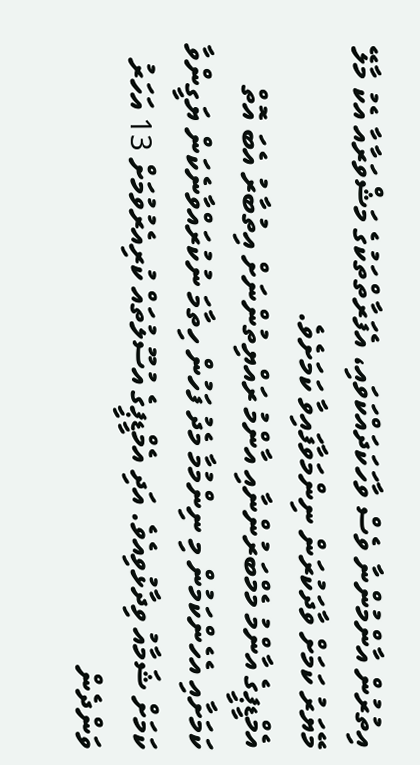އިތުރުން އާންމުންނާ ވެސް ވާހަކަދައްކަވައި، އެފަރާތްތަކުގެ މަޝްވަރާއާ އެކު މާލޭ މޭޔަރު ކަމަށް ވާދަކުރަން ނިންމަވާފައިވާ ކަމަށެވެ.
އެމްޑީޕީގެ އާންމު މެމްބަރުންނާއި އާންމު ރައްޔިތުންނަށް އިތުބާރު އެބަ އޮތް ކަމަށާއި އެހެންކަމުން މި ނިންމުމާ މެދު ފަހުން ހިތާމަ ނުކުރައްވާނެކަން ޔަގީންވާ ކަމަށް ޝަމާއު ވިދާޅުވިއެވެ. އަދި އެމްޑީޕީގެ އުސޫލުތައް ކުރިއެރުވުމަށް 13 އަހަރު ވަންދެން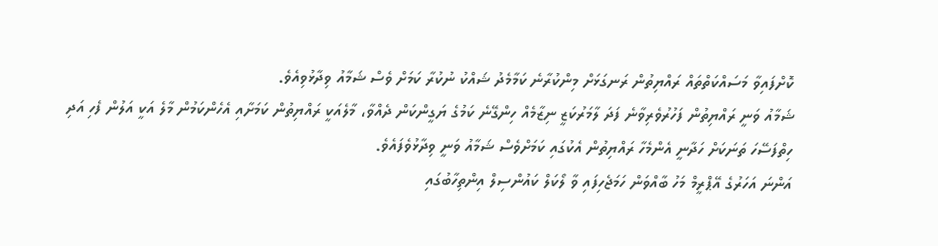ކޮށްފައިވާ މަސައްކަތްތައް ރައްޔިތުން ރަނގަޅަށް މިންކުރާނެ ކަމާމެދު ޝައްކު ނުކުރާ ކަމަށް ވެސް ޝަމާއު ވިދާޅުވިއެވެ.
ޝަމާއު ވަނީ ރައްޔިތުން ފަހުރުވެރިވާނެ ފަދަ ލާމަރުކަޒީ ނިޒާމެއް ހިންގޭނެ ކަމުގެ ޔަގީންކަން ދެއްވާ، މާލެއަކީ ރައްޔިތުން ކަމަށާއި އެހެންކަމުން މާލެ އަކީ އަލުން ފެހި އަދި ހިތްފަސޭހަ ތަނަކަށް ހަދާނީ އެންމެހާ ރައްޔިތުން އެކުގައި ކަމަށްވެސް ޝަމާއު ވަނީ ވިދާޅުވެފައެވެ.
އަންނަ އަހަރުގެ އޭޕްރީމް މަހު ބާއްވަން ހަމަޖެހިފައި ވާ ލޯކަލް ކައުންސިލް އިންތިހާބުގައި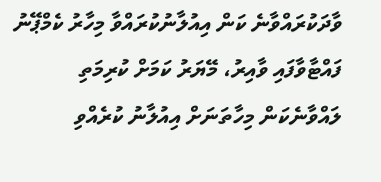ވާދަކުރައްވާނެ ކަން އިއުލާނުކުރައްވާ މިހާރު ކެމްޕޭނު ފައްޓާވާފައި ވާއިރު، މޭޔަރު ކަމަށް ކުރިމަތި ލައްވާނެކަން މިހާތަނަށް އިއުލާނު ކުރެއްވި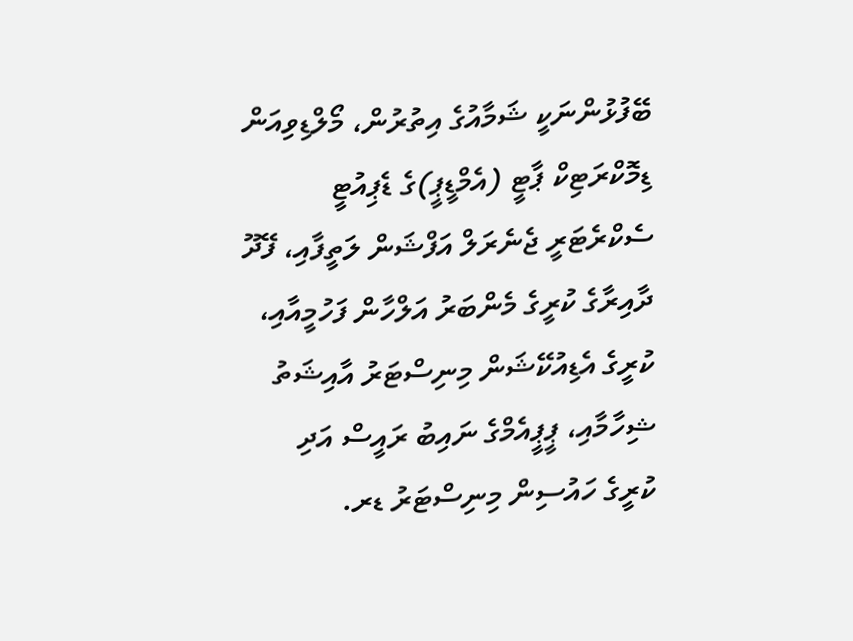ބޭފުޅުންނަކީ ޝަމާއުގެ އިތުރުން، މޯލްޑިވިއަން ޑިމޮކްރަޓިކް ޕާޓީ (އެމްޑީޕީ)ގެ ޑެޕިއުޓީ ސެކްރެޓަރީ ޖެނެރަލް އަފްޝަން ލަތީފާއި، ފޭދޫ ދާއިރާގެ ކުރީގެ މެންބަރު އަލްހާން ފަހުމީއާއި، ކުރީގެ އެޑިއުކޭޝަން މިނިސްޓަރު އާއިޝަތު ޝިހާމާއި، ޕީޕީއެމްގެ ނައިބު ރައީސް އަދި ކުރީގެ ހައުސިން މިނިސްޓަރު ޑރ.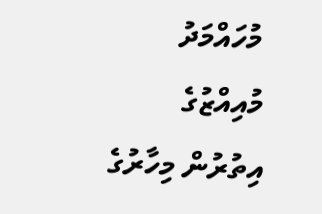މުހައްމަދު މުއިއްޒުގެ އިތުރުން މިހާރުގެ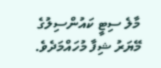މާލެ ސިޓީ ކައުންސިލުގެ މޭޔަރު ޝިފާ މުހައްމަދެވެ.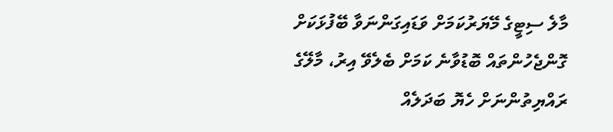މާލެ ސިޓީގެ މޭޔަރުކަމަށް ވަޑައިގަންނަވާ ބޭފުޅަކަށް ގޮންޖެހުންތައް ބޮޑުވާނެ ކަމަށް ބެލެވޭ އިރު، މާލޭގެ ރައްޔިތުންނަށް ހެޔޮ ބަދަލެއް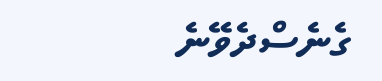ގެނެސްދެވޭނެ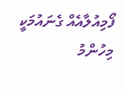ފޯމިއުލާއެއް ގެނައުމަކީ މިހުންމު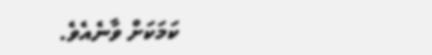ކަމަކަށް ވާނެއެވެ.